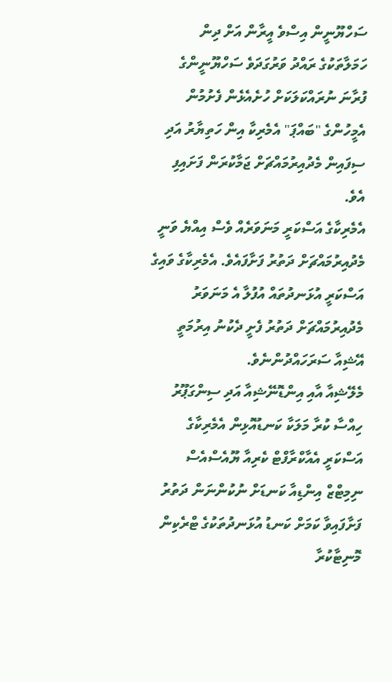ސަހްޔޫނީން އިސްވެ އީރާން އަށް ދިން ހަމަލާތަކުގެ ރައްދު ވަރުގަދަވެ ސަހްޔޫނީންގެ ފުރާނަ ނުރައްކަލަކަށް ހުށެއެޅެން ފެށުމުން އެމީހުންގެ "ބައްޕަ" އެމެރިކާ އިން ހަތިޔާރު އަދި ސިފައިން މެދުއިރުމައްޗަށް ޖަމާކުރަން ފަށައިފި އެވެ.
އެމެރިކާގެ އަސްކަރީ މަނަވަރެއް ވެސް އިއްޔެ ވަނީ މެދުއިރުމައްޗަށް ދަތުރު ފަށާފައެވެ. އެމެރިކާގެ ވައިގެ އަސްކަރީ އުޅަނދުތައް އުފުލާ އެ މަނަވަރު މެދުއިރުމައްޗަށް ދަތުރު ފެށީ ދެކުނު އިރުމަތީ އޭޝިއާ ސަރަހައްދުންނެވެ.
މެލޭޝިއާ އާއި އިންޑޮނޭޝިއާ އަދި ސިންގަޕޫރު ހިއްސާ ކުރާ މަލަކާ ކަނޑުއޮޅިން އެމެރިކާގެ އަސްކަރީ އެއާކްރާފްޓް ކެރިއާ ޔޫއެސްއެސް ނިމިޓްޒް އިންޑިއާ ކަނޑަށް ނުކުންނަން ދަތުރު ފަށާފައިވާ ކަމަށް ކަނޑު އުޅަނދުތަކުގެ ޓްރެކިން މޮނިޓާކުރާ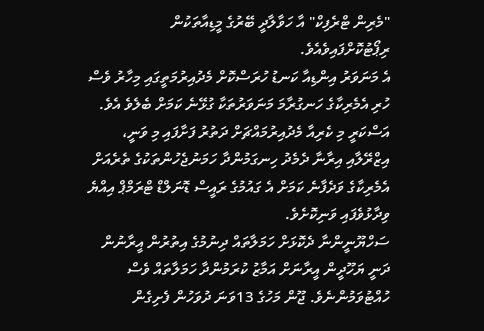"މެރިން ޓްރެފިކް" އާ ހަވާލާދީ ބޭރުގެ މީޑިއާތަކުން ރިޕޯޓުކޮށްފައިވެއެވެ.
އެ މަނަވަރު އިންޑިއާ ކަނޑު ހުރަސްކޮށް މެދުއިރުމަތީގައި މިހާރު ވެސް ހުރި އެމެރިކާގެ ހަނގުރާމަ މަނަވަރުތަކާ ގުޅޭނެ ކަމަށް ބެލެވެ އެވެ. އަސްކަރީ މި ކެރިއާ މެދުއިރުމައްޗަށް ދަތުރު ފަށާފައި މި ވަނީ، އިޒްރޭލާއި އިރާނާ ދެމެދު ހިނގަމުންދާ ހަމަނުޖެހުންތަކުގެ ތެރެއަށް އެމެރިކާގެ ވަދެފާނެ ކަމަށް އެ ގައުމުގެ ރައީސް ޑޮނަލްޑް ޓްރަމްޕް އިއްޔެ ވިދާޅުވެފައި ވަނިކޮށެވެ.
ސަހްޔޫނީންނާ ދެކޮޅަށް ހަމަލާތައް ދިނުމުގެ އިތުރުން އީރާނުން ދަނީ ޔަހޫދީން އީރާނަށް އަމާޒު ކުރަމުންދާ ހަމަލާތައް ވެސް ހުއްޓުވަމުންނެވެ. ޖޫން މަހުގެ 13ވަނަ ދުވަހުން ފެށިގެން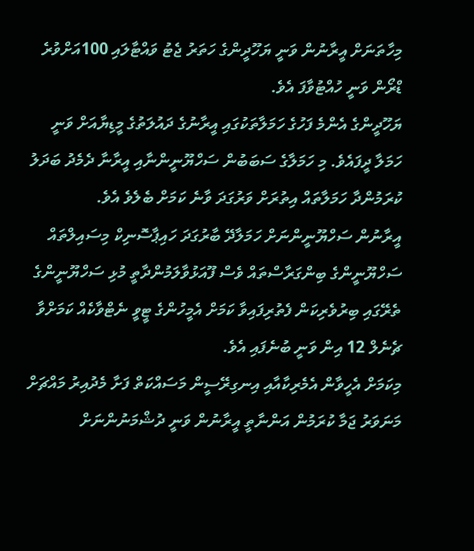މިހާތަނަށް އީރާނުން ވަނީ ޔަހޫދީންގެ ހަތަރު ޖެޓު ވައްޓާލައި 100އަށްވުރެ ޑްރޯން ވަނީ ހުއްޓުވާފަ އެވެ.
ޔަހޫދީންގެ އެންމެ ފަހުގެ ހަމަލާތަކުގައި އީރާނުގެ ދައުލަތުގެ މީޑިޔާއަށް ވަނީ ހަމަލާ ދީފައެވެ. މި ހަމަލާގެ ސަބަބުން ސަހްޔޫނީންނާއި އީރާނާ ދެމެދު ބަދަލު ކުރަމުންދާ ހަމަލާތައް އިތުރަށް ވަރުގަދަ ވާނެ ކަމަށް ބެލެވެ އެވެ.
އީރާނުން ސަހްޔޫނީންނަށް ހަމަލާދޭ ބާރުގަދަ ހައިޕާސޮނިކް މިސައިލްތައް ސަހްޔޫނީންގެ ބިންގަރާސްތައް ވެސް ފޫއަޅުވާލަމުންދާތީ މުޅި ސަހްޔޫނީންގެ ތެރޭގައި ބިރުވެރިކަން ފެތުރިފައިވާ ކަމަށް އެމީހުންގެ ޓީވީ ނެޓްވާކެއް ކަމަށްވާ ޗެނެލް 12 އިން ވަނީ ބުނެފައި އެވެ.
މިކަމަށް އެހީވާން އެމެރިކާއާއި އިނގިރޭސީން މަސައްކަތް ފަށާ މެދުއިރު މައްޗަށް މަނަވަރު ޖަމާ ކުރަމުން އަންނާތީ އީރާނުން ވަނީ ދުޝްމަނުންނަށް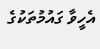އެހީވާ ގައުމުތަކުގެ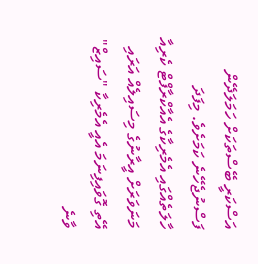އަސްކަރީ ބޭސްތަކަށް ހަމަލަދޭން ފަސްނުޖެހޭނެ ކަމަށެވެ. މިފަދަ ހާލަތެއްގައި އެމެރިކާގެ އެއާކްރާފްޓް ކެރިއާ މަނަވަރަށް އީރާނުގެ މިސައިލެއް އަރައި އޭތި ގޮވައިފިނަމަ އެއީ އެމެރިކާ "ސައިޒް" ވާނެ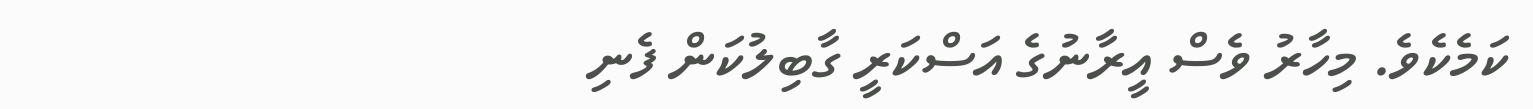ކަމެކެވެ. މިހާރު ވެސް އީރާނުގެ އަސްކަރީ ގާބިލުކަން ފެނި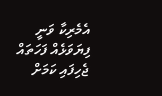އެމެރިކާ ވަނީ ފިޔަވަޅެއް ފަހަތައް ޖެހިފައި ކަމަށް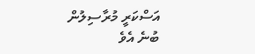އަސްކަރީ މުރާސިލުން ބުނެ އެވެ